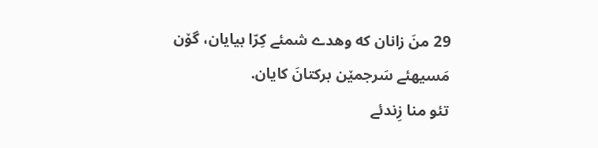29 منَ زانان که وهدے شمئے کِرّا بیایان، گۆن مَسیهئے سَرجمێن برکتانَ کایان.
تئو منا زِندئے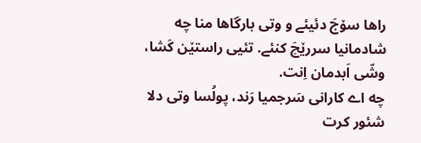راها سۆجَ دئیئے و وتی بارگاها منا چه شادمانیا سررێچَ کنئے. تئیی راستێن کَشا، وشّی اَبدمان اِنت.
چه اے کارانی سَرجمیا رَند، پولُسا وتی دلا شئور کرت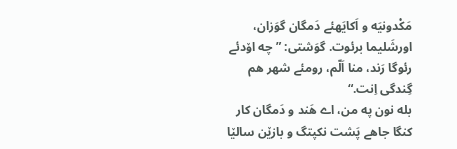مَکْدونیَه و اَکایَهئے دَمگان گوَزان، اورشَلیما برئوت. گوَشتی: ”چه اۆدئے رئوگا رَند، منا اَلّم، رومئے شهر هم گِندگی اِنت.“
بله نون په من، اے هَند و دَمگان کار کنگا جاهے پَشت نکپتگ و بازێن سالێا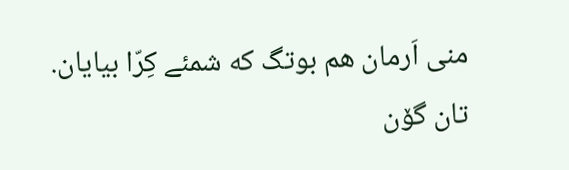منی اَرمان هم بوتگ که شمئے کِرّا بیایان.
تان گۆن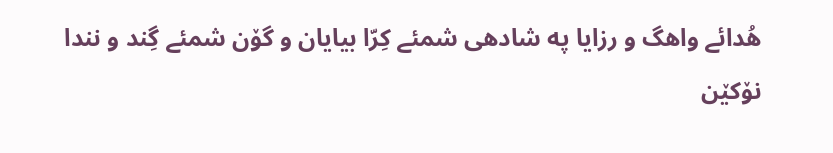هُدائے واهگ و رزایا په شادهی شمئے کِرّا بیایان و گۆن شمئے گِند و نندا نۆکێن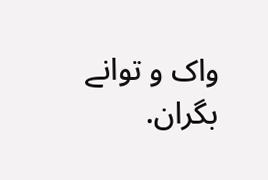واک و توانے بگران.